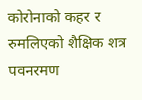कोरोनाको कहर र रुमलिएको शैक्षिक शत्र
पवनरमण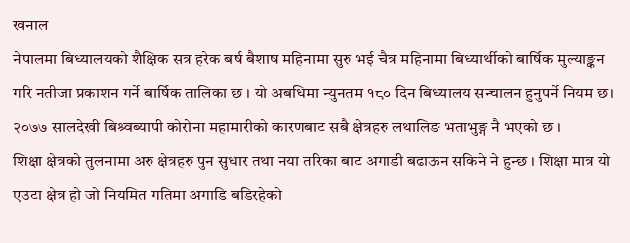खनाल
नेपालमा बिध्यालयको शैक्षिक सत्र हरेक बर्ष बैशाष महिनामा सुरु भई चैत्र महिनामा बिध्यार्थीको बार्षिक मुल्याङ्कन गरि नतीजा प्रकाशन गर्ने बार्षिक तालिका छ । यो अबधिमा न्युनतम १८० दिन बिध्यालय सन्चालन हुनुपर्ने नियम छ। २०७७ सालदेखी बिश्र्वब्यापी कोरोना महामारीको कारणबाट सबै क्षेत्रहरु लथालिङ भताभुङ्ग नै भएको छ ।
शिक्षा क्षेत्रको तुलनामा अरु क्षेत्रहरु पुन सुधार तथा नया तरिका बाट अगाडी बढाऊन सकिने ने हुन्छ । शिक्षा मात्र यो एउटा क्षेत्र हो जो नियमित गतिमा अगाडि बडिरहेको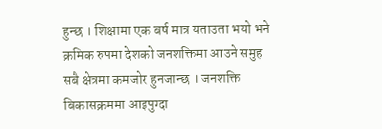हुन्छ । शिक्षामा एक बर्ष मात्र यताउता भयो भने क्रमिक रुपमा देशको जनशक्तिमा आउने समुह सबै क्षेत्रमा कमजोर हुनजान्छ । जनशक्ति बिकासक्रममा आइपुग्दा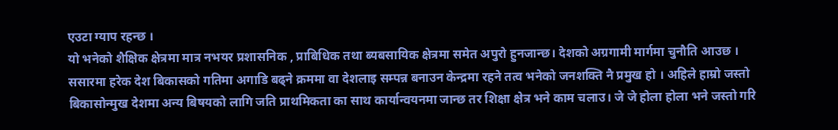एउटा ग्याप रहन्छ ।
यो भनेको शैक्षिक क्षेत्रमा मात्र नभयर प्रशासनिक , प्राबिधिक तथा ब्यबसायिक क्षेत्रमा समेत अपुरो हुनजान्छ। देशको अग्रगामी मार्गमा चुनौति आउछ । ससारमा हरेक देश बिकासको गतिमा अगाडि बढ्ने क्रममा वा देशलाइ सम्पन्न बनाउन केन्द्रमा रहने तत्व भनेको जनशक्ति नै प्रमुख हो । अहिले हाम्रो जस्तो बिकासोन्मुख देशमा अन्य बिषयको लागि जति प्राथमिकता का साथ कार्यान्वयनमा जान्छ तर शिक्षा क्षेत्र भने काम चलाउ। जे जे होला होला भने जस्तो गरि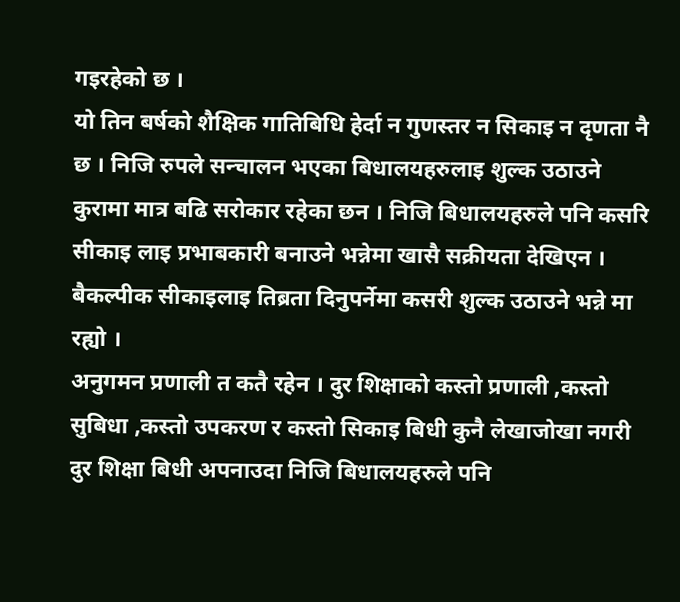गइरहेको छ ।
यो तिन बर्षको शैक्षिक गातिबिधि हेर्दा न गुणस्तर न सिकाइ न दृणता नै छ । निजि रुपले सन्चालन भएका बिधालयहरुलाइ शुल्क उठाउने कुरामा मात्र बढि सरोकार रहेका छन । निजि बिधालयहरुले पनि कसरि सीकाइ लाइ प्रभाबकारी बनाउने भन्नेमा खासै सक्रीयता देखिएन । बैकल्पीक सीकाइलाइ तिब्रता दिनुपर्नेमा कसरी शुल्क उठाउने भन्ने मा रह्यो ।
अनुगमन प्रणाली त कतै रहेन । दुर शिक्षाको कस्तो प्रणाली ,कस्तो सुबिधा ,कस्तो उपकरण र कस्तो सिकाइ बिधी कुनै लेखाजोखा नगरी दुर शिक्षा बिधी अपनाउदा निजि बिधालयहरुले पनि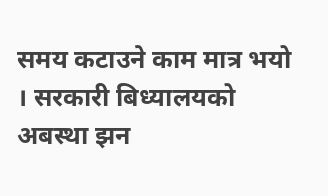समय कटाउने काम मात्र भयो । सरकारी बिध्यालयको अबस्था झन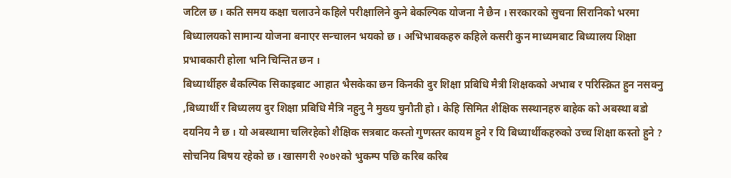जटिल छ । कति समय कक्षा चलाउने कहिले परीक्षालिने कुने बेकल्पिक योजना नै छैन । सरकारको सुचना सिरानिको भरमा बिध्यालयको सामान्य योजना बनाएर सन्चालन भयको छ । अभिभाबकहरु कहिले कसरी कुन माध्यमबाट बिध्यालय शिक्षा प्रभाबकारी होला भनि चिन्तित छन ।
बिध्यार्थीहरु बैकल्पिक सिकाइबाट आहात भैसकेका छन किनकी दुर शिक्षा प्रबिधि मैत्री शिक्षकको अभाब र परिस्क्रित हुन नसक्नु ,बिध्यार्थी र बिध्यलय दुर शिक्षा प्रबिधि मैत्रि नहुनु नै मुख्य चुनौती हो । केहि सिमित शैक्षिक सस्थानहरु बाहेक को अबस्था बडो दयनिय नै छ । यो अबस्थामा चलिरहेको शैक्षिक सत्रबाट कस्तो गुणस्तर कायम हुने र यि बिध्यार्थीकहरुको उच्च शिक्षा कस्तो हुने ? सोचनिय बिषय रहेको छ । खासगरी २०७२को भुकम्प पछि करिब करिब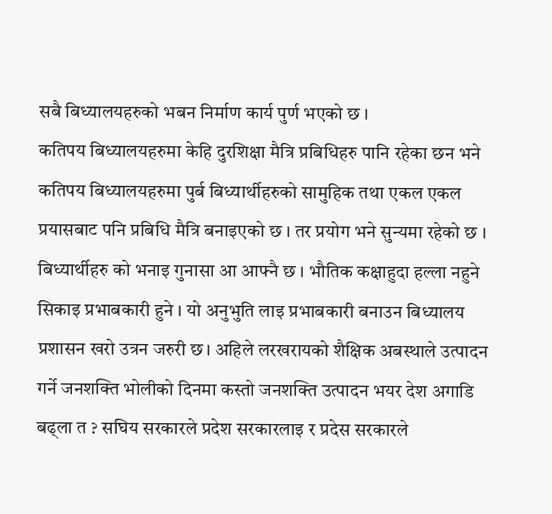सबै बिध्यालयहरुको भबन निर्माण कार्य पुर्ण भएको छ ।
कतिपय बिध्यालयहरुमा केहि दुरशिक्षा मैत्रि प्रबिधिहरु पानि रहेका छन भने कतिपय बिध्यालयहरुमा पुर्ब बिध्यार्थीहरुको सामुहिक तथा एकल एकल प्रयासबाट पनि प्रबिधि मैत्रि बनाइएको छ । तर प्रयोग भने सुन्यमा रहेको छ । बिध्यार्थीहरु को भनाइ गुनासा आ आफ्नै छ । भौतिक कक्षाहुदा हल्ला नहुने सिकाइ प्रभाबकारी हुने । यो अनुभुति लाइ प्रभाबकारी बनाउन बिध्यालय प्रशासन खरो उत्रन जरुरी छ। अहिले लरखरायको शैक्षिक अबस्थाले उत्पादन गर्ने जनशक्ति भोलीको दिनमा कस्तो जनशक्ति उत्पादन भयर देश अगाडि बढ्ला त ? सघिय सरकारले प्रदेश सरकारलाइ र प्रदेस सरकारले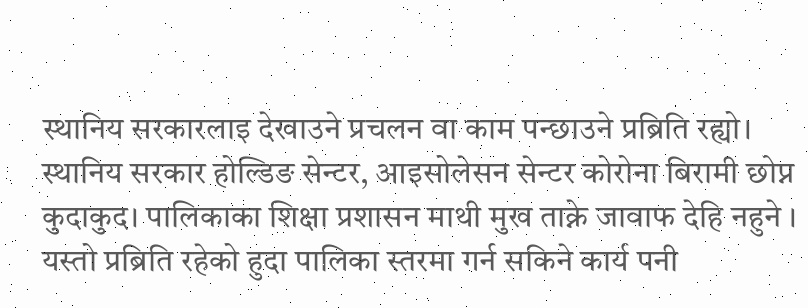स्थानिय सरकारलाइ देखाउने प्रचलन वा काम पन्छाउने प्रब्रिति रह्यो।
स्थानिय सरकार होल्डिङ सेन्टर, आइसोलेसन सेन्टर कोरोना बिरामी छोप्न कुदाकुद। पालिकाका शिक्षा प्रशासन माथी मुख ताक्ने जावाफ देहि नहुने । यस्तो प्रब्रिति रहेको हुदा पालिका स्तरमा गर्न सकिने कार्य पनी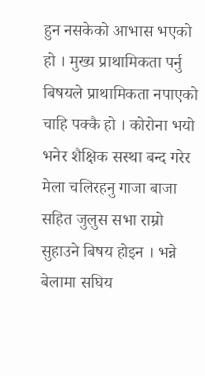हुन नसकेको आभास भएको हो । मुख्य प्राथामिकता पर्नु बिषयले प्राथामिकता नपाएको चाहि पक्कै हो । कोरोना भयो भनेर शैक्षिक सस्था बन्द गरेर मेला चलिरहनु गाजा बाजा सहित जुलुस सभा राम्रो सुहाउने बिषय होइन । भन्ने बेलामा सघिय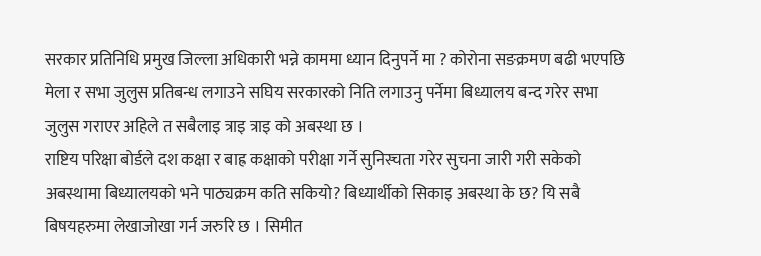सरकार प्रतिनिधि प्रमुख जिल्ला अधिकारी भन्ने काममा ध्यान दिनुपर्ने मा ? कोरोना सङक्रमण बढी भएपछि मेला र सभा जुलुस प्रतिबन्ध लगाउने सघिय सरकारको निति लगाउनु पर्नेमा बिध्यालय बन्द गरेर सभा जुलुस गराएर अहिले त सबैलाइ त्राइ त्राइ को अबस्था छ ।
राष्टिय परिक्षा बोर्डले दश कक्षा र बाह्र कक्षाको परीक्षा गर्ने सुनिस्चता गरेर सुचना जारी गरी सकेको अबस्थामा बिध्यालयको भने पाठ्यक्रम कति सकियो? बिध्यार्थीको सिकाइ अबस्था के छ? यि सबै बिषयहरुमा लेखाजोखा गर्न जरुरि छ । सिमीत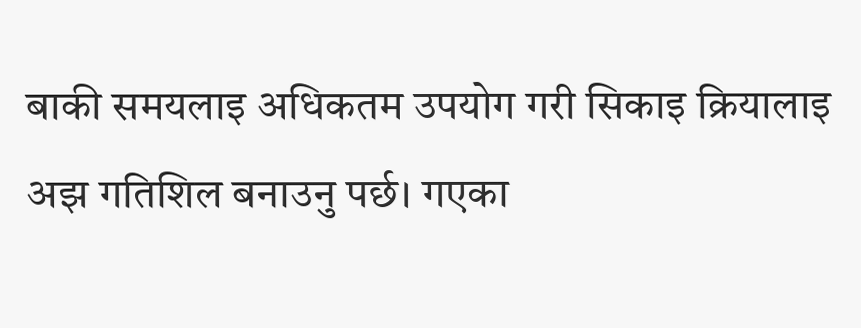बाकी समयलाइ अधिकतम उपयोग गरी सिकाइ क्रियालाइ अझ गतिशिल बनाउनु पर्छ। गएका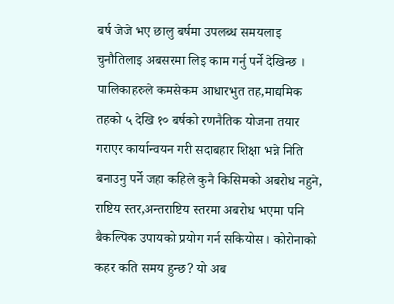बर्ष जेजे भए छालु बर्षमा उपलब्ध समयलाइ चुनौतिलाइ अबसरमा लिइ काम गर्नु पर्ने देखिन्छ ।
पालिकाहरुले कमसेकम आधारभुत तह,माद्यमिक तहको ५ देखि १० बर्षको रणनैतिक योजना तयार गराएर कार्यान्वयन गरी सदाबहार शिक्षा भन्ने निति बनाउनु पर्ने जहा कहिले कुनै किसिमको अबरोध नहुने, राष्टिय स्तर,अन्तराष्टिय स्तरमा अबरोध भएमा पनि बैकल्पिक उपायको प्रयोग गर्न सकियोस। कोरोनाको कहर कति समय हुन्छ? यो अब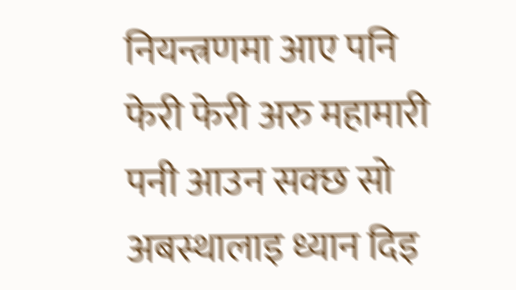नियन्त्रणमा आए पनि फेरी फेरी अरु महामारी पनी आउन सक्छ सो अबस्थालाइ ध्यान दिइ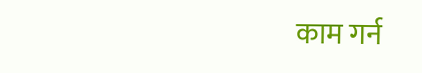काम गर्न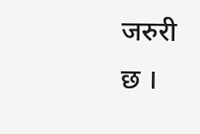जरुरी छ ।